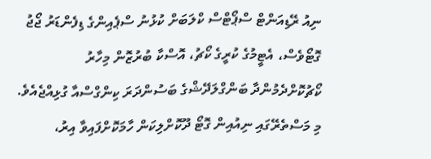ނިއު ރޭޑިއަންޓް ސްޕޯޓްސް ކްލަބަށް ކުޅުނު ސްޕެއިންގެ ޑިފެންޑަރު ޖޯޖު ގޮޓޯވެސް، އެޓީމުގެ ކުރީގެ ކޯޗު، އޮސްކާ ބުރުޒޮން މިހާރު ކޯޗުކޮށްދެމުންދާ ބަންގްލަދޭޝްގެ ބަސުންދަރަ ކިންގްސްއާ ގުޅިއްޖެއެވެ.
މި މަސްތެރޭގައި ނިއުއިން ގޮޓޯ ދޫކޮށްލިކަން ހާމަކޮށްފައިވާ އިރު،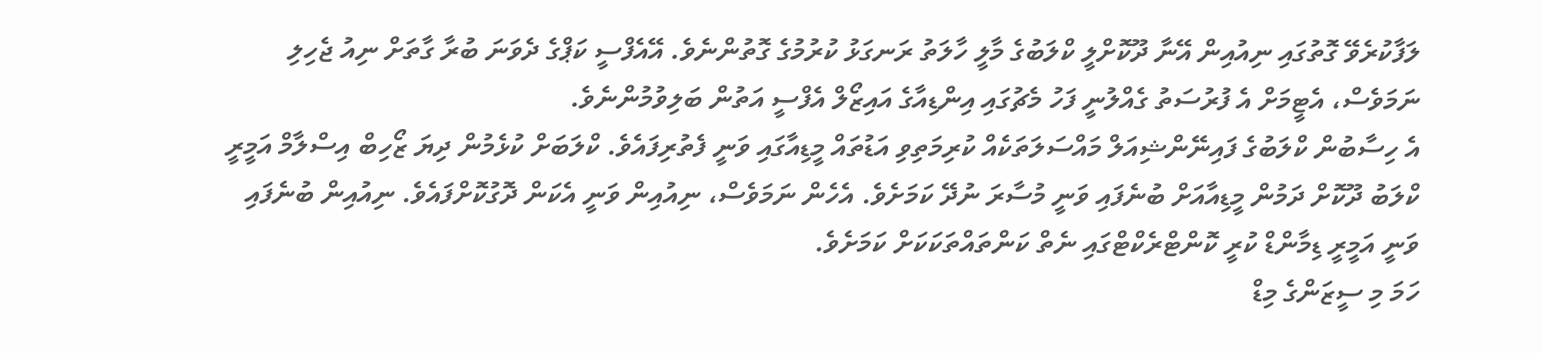ލަފާކުރެވޭ ގޮތުގައި ނިއުއިން އޭނާ ދޫކޮށްލީ ކްލަބުގެ މާލީ ހާލަތު ރަނގަޅު ކުރުމުގެ ގޮތުންނެވެ. އޭއެފްސީ ކަޕްގެ ދެވަނަ ބުރާ ގާތަށް ނިއު ޖެހިލި ނަމަވެސް، އެޓީމަށް އެ ފުރުސަތު ގެއްލުނީ ފަހު މެޗުގައި އިންޑިއާގެ އައިޒޯލް އެފްސީ އަތުން ބަލިވުމުންނެވެ.
އެ ހިސާބުން ކްލަބުގެ ފައިނޭންޝިއަލް މައްސަލަތަކެއް ކުރިމަތިވި އަޑުތައް މީޑިއާގައި ވަނީ ފެތުރިފައެވެ. ކްލަބަށް ކުޅެމުން ދިޔަ ޒޯހިބް އިސްލާމް އަމީރީ ކްލަބު ދޫކޮށް ދަމުން މީޑިއާއަށް ބުނެފައި ވަނީ މުސާރަ ނުދޭ ކަމަށެވެ. އެހެން ނަމަވެސް، ނިއުއިން ވަނީ އެކަން ދޮގުކޮށްފައެވެ. ނިއުއިން ބުނެފައި ވަނީ އަމީރީ ޑިމާންޑް ކުރީ ކޮންޓްރެކްޓްގައި ނެތް ކަންތައްތަކަކަށް ކަމަށެވެ.
ހަމަ މި ސީޒަންގެ މިޑް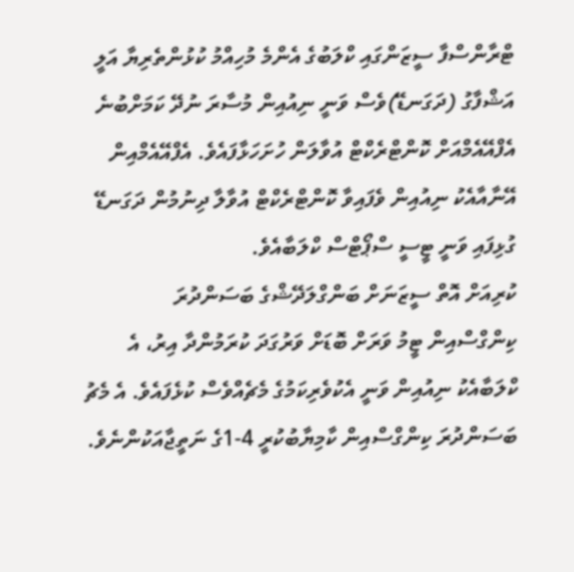ޓްރާންސްފާ ސީޒަންގައި ކްލަބުގެ އެންމެ މުހިއްމު ކުޅުންތެރިޔާ އަލީ އަޝްފާގު (ދަގަނޑޭ)ވެސް ވަނީ ނިއުއިން މުސާރަ ނުދޭ ކަމަށްބުނެ އެފްއޭއެމްއަށް ކޮންޓްރެކްޓް އުވާލަން ހުށަހަޅާފައެވެ. އެފްއޭއެމްއިން އޭނާއާއެކު ނިއުއިން ވެފައިވާ ކޮންޓްރެކްޓް އުވާލާ ދިނުމުން ދަގަނޑޭ ގުޅިފައި ވަނީ ޓީސީ ސްޕޯޓްސް ކްލަބާއެވެ.
ކުރިއަށް އޮތް ސީޒަނަށް ބަންގްލަދޭޝްގެ ބަސަންދުރަ ކިންގްސްއިން ޓީމު ވަރަށް ބޮޑަށް ވަރުގަދަ ކުރަމުންދާ އިރު، އެ ކްލަބާއެކު ނިއުއިން ވަނީ އެކުވެރިކަމުގެ މެޗެއްވެސް ކުޅެފައެވެ. އެ މެޗު ބަސަންދުރަ ކިންގްސްއިން ކާމިޔާބުކުރީ 4-1ގެ ނަތީޖާއަކުންނެވެ.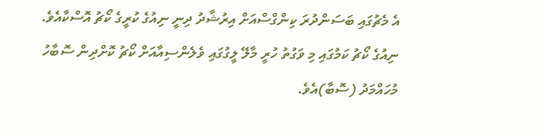އެ މެޗުގައި ބަސަންދުރަ ކިންގްސްއަށް އިރުޝާދު ދިނީ ނިއުގެ ކުރީގެ ކޯޗު އޮސްކާއެވެ. ނިއުގެ ކޯޗު ކަމުގައި މި ވަގުތު ހުރީ މާލޭ ލީގުގައި ވެލެންސިއާއަށް ކޯޗު ކޮށްދިން ސޮބާހު މުހައްމަދު (ސޮބާ)އެވެ.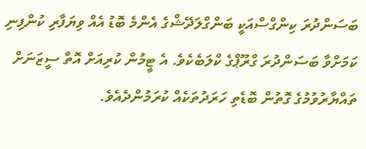ބަސަންދުރަ ކިންގްސްއަކީ ބަންގްލަދޭޝްގެ އެންމެ ބޮޑު އެއް ވިޔަފާރި ކުންފިނި ކަމަށްވާ ބަސަންދުރަ ގްރޫޕްގެ ކްލަބެކެވެ. އެ ޓީމުން ކުރިއަށް އޮތް ސީޒަނަށް ތައްޔާރުވުމުގެ ގޮތުން ބޮޑެތި ހަރަދުތަކެއް ކުރަމުންދެއެވެ.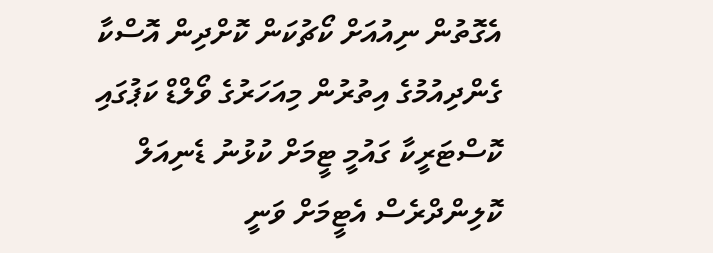އެގޮތުން ނިއުއަށް ކޯޗުކަން ކޮށްދިން އޮސްކާ ގެންދިއުމުގެ އިތުރުން މިއަހަރުގެ ވޯލްޑް ކަޕުގައި ކޮސްޓަރީކާ ގައުމީ ޓީމަށް ކުޅުނު ޑެނިއަލް ކޮލިންދްރެސް އެޓީމަށް ވަނީ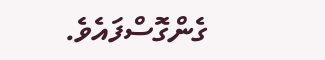ގެންގޮސްފައެވެ.